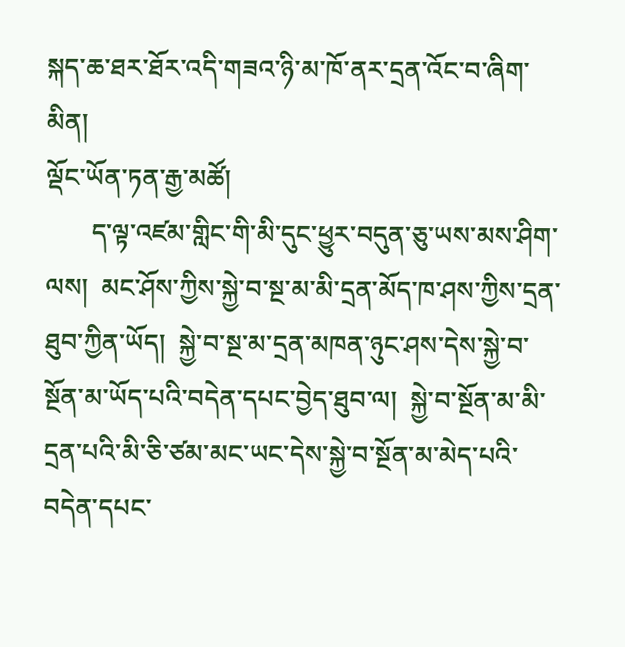སྐད་ཆ་ཐར་ཐོར་འདི་གཟའ་ཉི་མ་ཁོ་ནར་དྲན་འོང་བ་ཞིག་མིན།
ལྡོང་ཡོན་ཏན་རྒྱ་མཚོ།
       ད་ལྟ་འཛམ་གླིང་གི་མི་དུང་ཕྱུར་བདུན་ཅུ་ཡས་མས་ཤིག་ལས།  མང་ཤོས་ཀྱིས་སྐྱེ་བ་སྔ་མ་མི་དྲན་མོད་ཁ་ཤས་ཀྱིས་དྲན་ཐུབ་ཀྱིན་ཡོད།  སྐྱེ་བ་སྔ་མ་དྲན་མཁན་ཉུང་ཤས་དེས་སྐྱེ་བ་སྔོན་མ་ཡོད་པའི་བདེན་དཔང་བྱེད་ཐུབ་ལ།  སྐྱེ་བ་སྔོན་མ་མི་དྲན་པའི་མི་ཅི་ཙམ་མང་ཡང་དེས་སྐྱེ་བ་སྔོན་མ་མེད་པའི་བདེན་དཔང་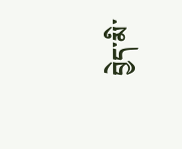བྱེད་མི་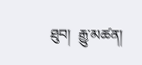ཐུབ།  རྒྱུ་མཚན།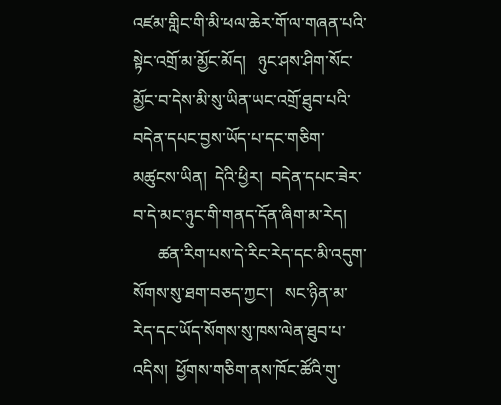འཛམ་གླིང་གི་མི་ཕལ་ཆེར་གོ་ལ་གཞན་པའི་སྟེང་འགྲོ་མ་མྱོང་མོད།   ཉུང་ཤས་ཤིག་སོང་མྱོང་བ་དེས་མི་སུ་ཡིན་ཡང་འགྲོ་ཐུབ་པའི་བདེན་དཔང་བྱས་ཡོད་པ་དང་གཅིག་མཚུངས་ཡིན།  དེའི་ཕྱིར།  བདེན་དཔང་ཟེར་བ་དེ་མང་ཉུང་གི་གནད་དོན་ཞིག་མ་རེད།
      ཚན་རིག་པས་དེ་རིང་རེད་དང་མི་འདུག་སོགས་སུ་ཐག་བཅད་ཀྱང་།   སང་ཉིན་མ་རེད་དང་ཡོད་སོགས་སུ་ཁས་ལེན་ཐུབ་པ་འདིས།  ཕྱོགས་གཅིག་ནས་ཁོང་ཚོའི་གུ་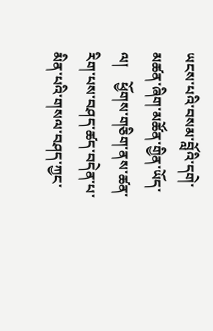ཡངས་པའི་བསམ་བློའི་དགེ་མཚན་ཞིག་མཚོན་གྱིན་ཡོད་ལ།    ཕྱོགས་གཅིག་ནས་ཚན་རིག་པས་བཤད་ཚད་བདེན་པ་མིན་པའི་གསལ་བཤད་ཀྱང་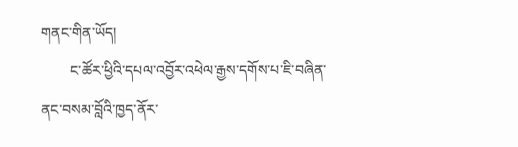གནང་གིན་ཡོད།
        ང་ཚོར་ཕྱིའི་དཔལ་འབྱོར་འཕེལ་རྒྱས་དགོས་པ་ཇི་བཞིན་ནང་བསམ་བློའི་ཁྱད་ནོར་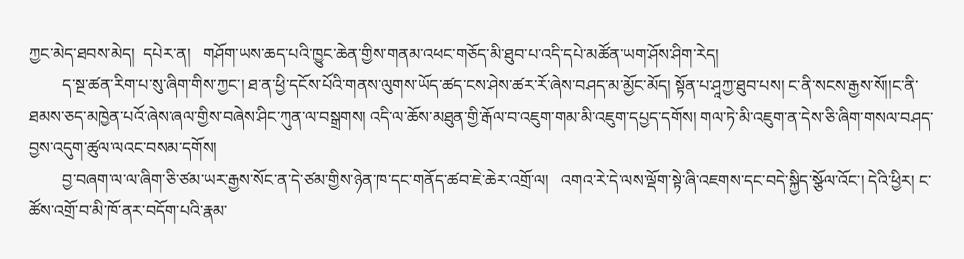ཀྱང་མེད་ཐབས་མེད།  དཔེར་ན།   གཤོག་ཡས་ཆད་པའི་ཁྱུང་ཆེན་གྱིས་གནམ་འཕང་གཅོད་མི་ཐུབ་པ་འདི་དཔེ་མཚོན་ཡག་ཤོས་ཤིག་རེད།
        ད་སྔ་ཚན་རིག་པ་སུ་ཞིག་གིས་ཀྱང་། ཐ་ན་ཕྱི་དངོས་པོའི་གནས་ལུགས་ཡོད་ཚད་ངས་ཤེས་ཚར་རོ་ཞེས་བཤད་མ་མྱོང་མོད། སྟོན་པ་ཤཱཀྱ་ཐུབ་པས། ང་ནི་སངས་རྒྱས་སོ།།ང་ནི་ཐམས་ཅད་མཁྱེན་པའོ་ཞེས་ཞལ་གྱིས་བཞེས་ཤིང་ཀུན་ལ་བསྒྲགས། འདི་ལ་ཆོས་མཐུན་གྱི་རྒོལ་བ་འཇུག་གམ་མི་འཇུག་དཔྱད་དགོས། གལ་ཏེ་མི་འཇུག་ན་དེས་ཅི་ཞིག་གསལ་བཤད་བྱས་འདུག་ཚུལ་ལའང་བསམ་དགོས།
        བྱ་བཞག་ལ་ལ་ཞིག་ཅི་ཙམ་ཡར་རྒྱས་སོང་ན་དེ་ཙམ་གྱིས་ཉེན་ཁ་དང་གནོད་ཚབ་ཇེ་ཆེར་འགྲོ་ལ།   འགའ་རེ་དེ་ལས་ལྡོག་སྟེ་ཞི་འཇགས་དང་བདེ་སྐྱིད་སྩོལ་འོང་། དེའི་ཕྱིར། ང་ཚོས་འགྲོ་བ་མི་ཁོ་ནར་བདོག་པའི་རྣམ་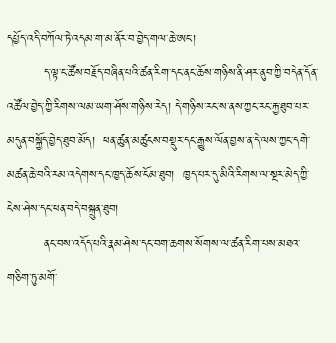དཔྱོད་འདི་བཀོལ་ཏེ་འདམ་ག་མ་ནོར་བ་བྱེད་གལ་ཆེ་ཨང་།
         ད་ལྟ་ང་ཚོས་བརྗོད་བཞིན་པའི་ཚན་རིག་དང་ནང་ཆོས་གཉིས་ནི་ཤར་ནུབ་ཀྱི་བདེན་དོན་འཚོལ་བྱེད་ཀྱི་རིགས་ལམ་ཡག་ཤོས་གཉིས་རེད། དེ་གཉིས་རང་ས་ནས་ཀྱང་རང་རྐྱ་ཐུབ་པར་མདུན་བསྐྱོད་བྱེད་ཐུབ་མོད།  ཕན་ཚུན་མཚུངས་བསྡུར་དང་རྒྱུས་ལོན་བྱས་ན་དེ་ལས་ཀྱང་དགེ་མཚན་ཆེ་བའི་རམ་འདེགས་དང་ཁྱད་ཆོས་ངོམ་ཐུབ།  ཁྱད་པར་དུ་མིའི་རིགས་ལ་སྔར་མེད་ཀྱི་ངེས་ཤེས་དང་ཕན་བདེ་བསྐྲུན་ཐུབ།
         ནང་བས་འདོད་པའི་རྣམ་ཤེས་དང་བག་ཆགས་སོགས་ལ་ཚན་རིག་པས་མཐའ་གཅིག་ཏུ་མགོ་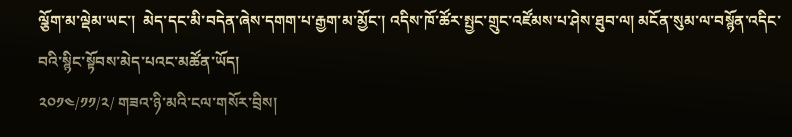ལྕོག་མ་ལྡེམ་ཡང་།  མེད་དང་མི་བདེན་ཞེས་དགག་པ་རྒྱག་མ་མྱོང་། འདིས་ཁོ་ཚོར་སྤྱང་གྲུང་འཛོམས་པ་ཤེས་ཐུབ་ལ། མངོན་སུམ་ལ་བསྙོན་འདིང་བའི་སྙིང་སྟོབས་མེད་པའང་མཚོན་ཡོད།
༢༠༡༤/༡༡/༢/ གཟའ་ཉི་མའི་ངལ་གསོར་བྲིས།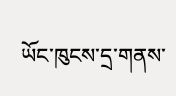ཡོང་ཁུངས་དྲ་གནས་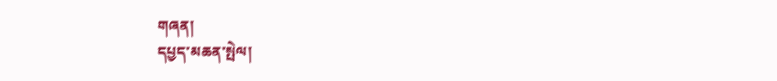གཞན།
དཔྱད་མཆན་སྤེལ།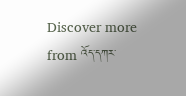Discover more from འོད་དཀར་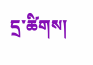དྲ་ཚིགས།